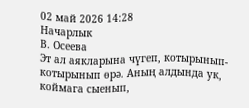02 май 2026 14:28
Начарлык
В. Осеева
Эт ал аякларына чүгеп, котырынып-котырынып өрә. Аның алдында ук, коймага сыенып,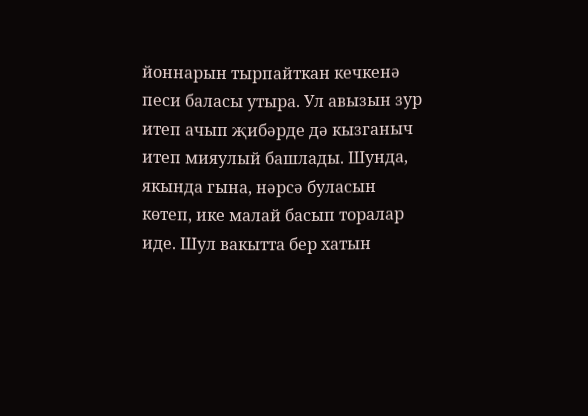йоннарын тырпайткан кечкенә песи баласы утыра. Ул авызын зур итеп ачып җибәрде дә кызганыч итеп мияулый башлады. Шунда, якында гына, нәрсә буласын көтеп, ике малай басып торалар иде. Шул вакытта бер хатын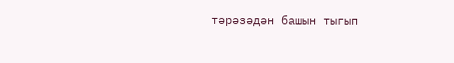тәрәзәдән башын тыгып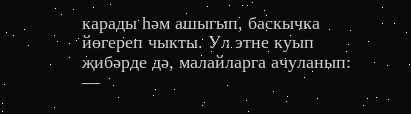карады һәм ашыгып, баскычка йөгереп чыкты. Ул этне куып җибәрде дә, малайларга ачуланып: —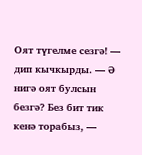Оят түгелме сезгә! — дип кычкырды. — Ә нигә оят булсын безгә? Без бит тик кенә торабыз, —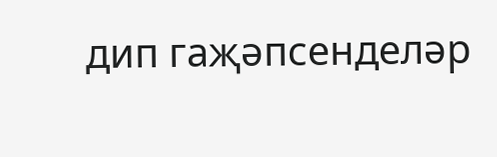дип гаҗәпсенделәр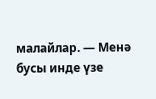малайлар. — Менә бусы инде үзе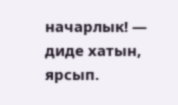начарлык! — диде хатын, ярсып.